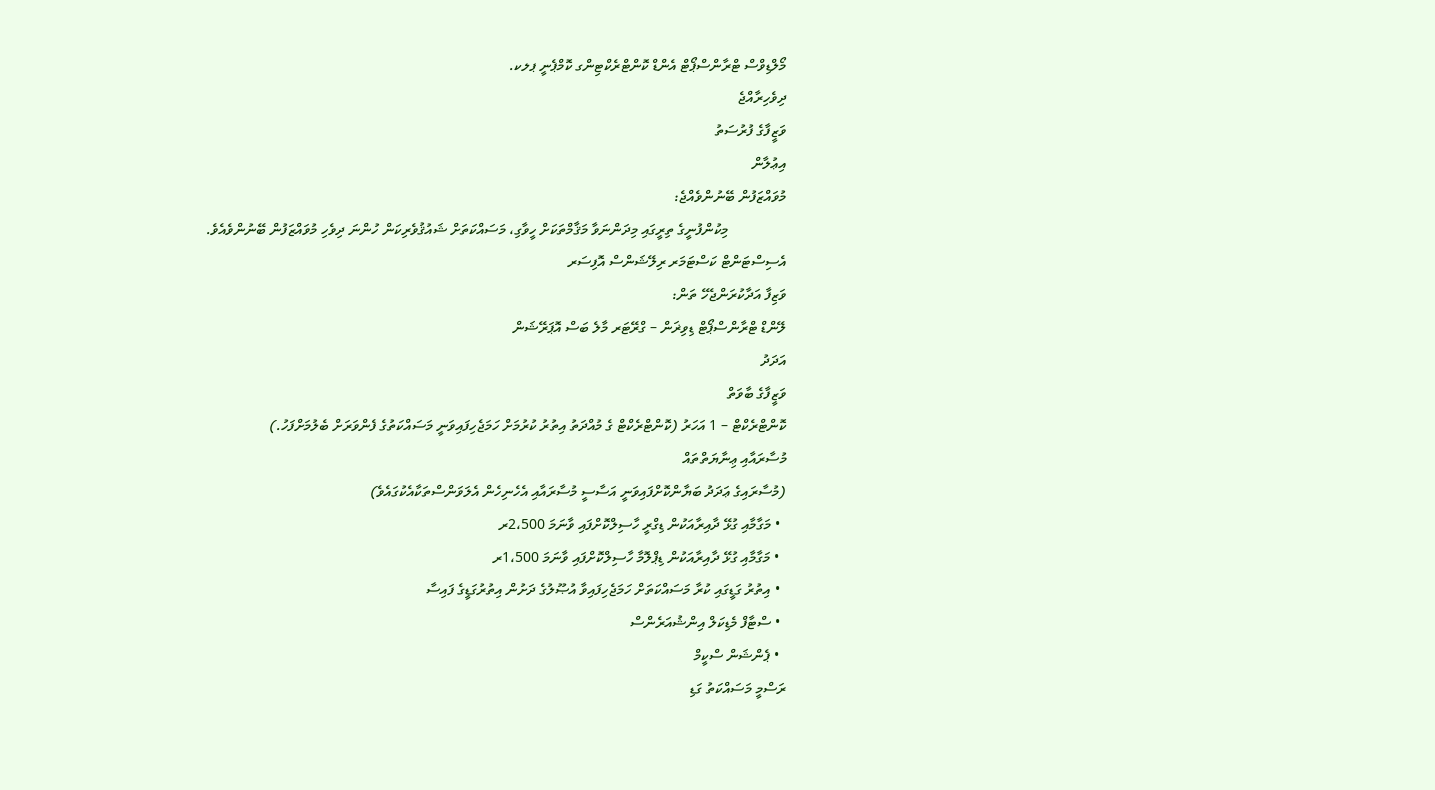މޯލްޑިވްސް ޓްރާންސްޕޯޓް އެންޑް ކޮންޓްރެކްޓިންގ ކޮމްޕެނީ ޕލކ.
ދިވެހިރާއްޖެ
ވަޒީފާގެ ފުރުސަތު
އިޢުލާން
މުވައްޒަފުން ބޭނުންވެއްޖެ:
                މިކުންފުނީގެ ތިރީގައި މިދަންނަވާ މަޤާމްތަކަށް ހީވާގި، މަސައްކަތަށް ޝައުޤުވެރިކަން ހުންނަ ދިވެހި މުވައްޒަފުން ބޭނުންވެއެވެ.
އެސިސްޓަންޓް ކަސްޓަމަރ ރިލޭޝަންސް އޮފިސަރ
ވަޒިފާ އަދާކުރަންޖެހޭ ތަން:
ލޭންޑް ޓްރާންސްޕޯޓް ޑިވިޜަން – ގްރޭޓަރ މާލެ ބަސް އޮޕަރޭޝަން
އަދަދު
ވަޒީފާގެ ބާވަތް
ކޮންޓްރެކްޓް – 1 އަހަރު (ކޮންޓްރެކްޓް ގެ މުއްދަތު އިތުރު ކުރުމަށް ހަމަޖެހިފައިވަނީ މަސައްކަތުގެ ފެންވަރަށް ބެލުމަށްފަހު.)
މުސާރައާއި ޢިނާޔަތްތައް
(މުސާރައިގެ ޢަދަދު ބަޔާންކޮށްފައިވަނީ އަސާސީ މުސާރައާއި އެހެނިހެން އެލަވަންސްތަކާއެކުގައެވެ)
  • މަގާމާއި ގުޅޭ ދާއިރާއަކުން ޑިގްރީ ހާސިލްކޮށްފައި ވާނަމަ 2،500ރ
  • މަގާމާއި ގުޅޭ ދާއިރާއަކުން ޑިޕްލޮމާ ހާސިލްކޮށްފައި ވާނަމަ 1،500ރ
  • އިތުރު ގަޑީގައި ކުރާ މަސައްކަތަށް ހަމަޖެހިފައިވާ އުޞޫލުގެ ދަށުން އިތުރުގަޑީގެ ފައިސާ
  • ސްޓާފް މެޑިކަލް އިންޝުއަރެންސް
  • ޕެންޝަން ސްކީމް
ރަސްމީ މަސައްކަތު ގަޑި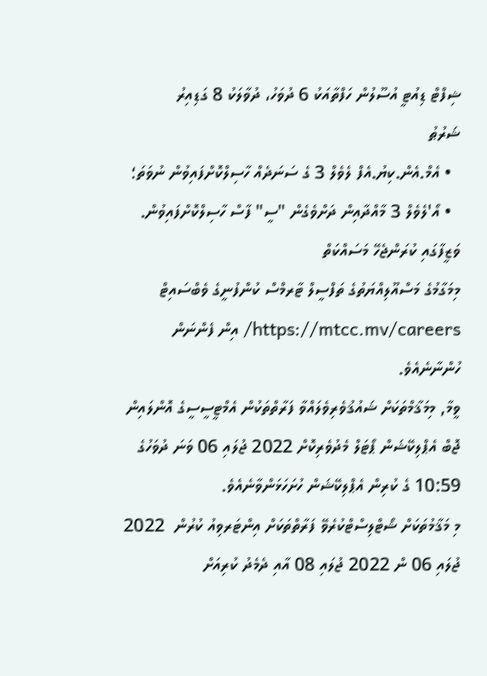ޝިފްޓް ޑިއުޓީ އުސޫލުން ހަފްތާއަކު 6 ދުވަހު، ދުވާލަކު 8 ގަޑިއިރު
ޝަރުޠު
  • އެމް.އެން.ކިޔު.އެފް ލެވެލް 3 ގެ ސަނަދެއް ހާސިލްކޮށްފައިވުން ނުވަތަ؛
  • އޯ'ލެވެލް 3 މާއްދާއިން ދަށްވެގެން "ސީ" ފާސް ހާސިލްކޮށްފައިވުން.
ވަޒީފާގައި ކުރަންޖެހޭ މަސައްކަތް
މިމަގާމުގެ މަސްއޫލިއްޔަތުގެ ތަފްސީލް ޓާރމްސް ކުންފުނީގެ ވެބްސައިޓް https://mtcc.mv/careers/ އިން ފެންނަން ހުންނާނެއެވެ.
ވީމާ, މިމަޤާމްތަކަށް ޝައުޤުވެރިވެލައްވާ ފަރާތްތަކުން އެމްޓީސީސީގެ އޮންލައިން ޖޮބް އެޕްލިކޭޝަން ޕޯޓަލް މެދުވެރިކޮށް 2022 ޖުލައި 06 ވަނަ ދުވަހުގެ 10:59 ގެ ކުރިން އެޕްލިކޭޝަން ހުށަހަޅަންވާނެއެވެ.
މި މަޤާމުތަކަށް ޝޯޓްލިސްޓްކުރެވޭ ފަރާތްތަކަށް އިންޓަރވިއު ކުރުން  2022 ޖުލައި 06 ން 2022 ޖުލައި 08 އާއި ދެމެދު ކުރިއަށް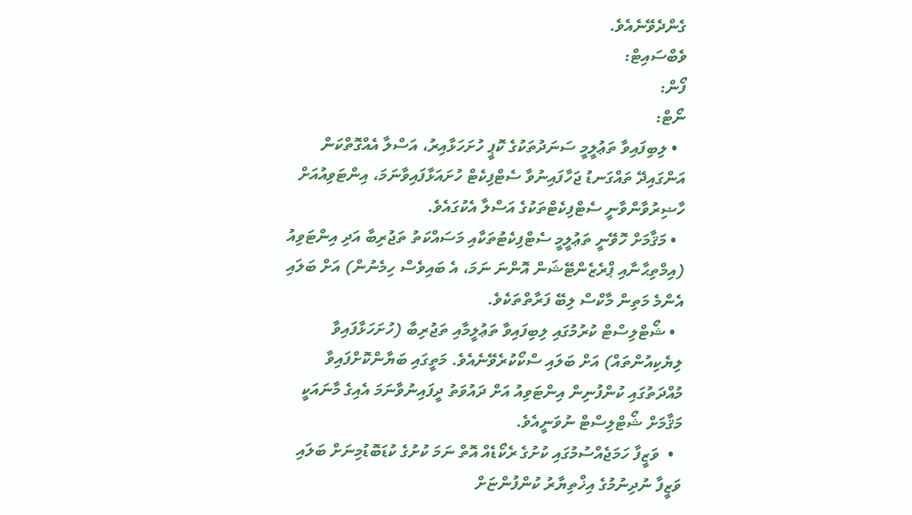ގެންދެވޭނެއެވެ.
ވެބްސައިޓް:
ފޯން:
ނޯޓް:
  • ލިބިފައިވާ ތަޢުލީމީ ސަނަދުތަކުގެ ކޮޕީ ހުށަހަޅާއިރު، އަސްލާ އެއްގޮތްކަން އަންގައިދޭ ތައްގަނޑު ޖަހާފައިނުވާ ސެޓްފިކެޓް ހުށައަޅާފައިވާނަމަ، އިންޓަވިއުއަށް ހާޟިރުވާންވާނީ ސެޓްފިކެޓްތަކުގެ އަސްލާ އެކުގައެވެ.
  • މަޤާމަށް ހޮވޭނީ ތަޢުލީމީ ސެޓްފިކެޓުތަކާއި މަސައްކަތު ތަޖުރިބާ އަދި އިންޓަވިއު (އިމްތިޙާނާއި ޕްރެޒެންޓޭޝަން އޮންނަ ނަމަ، އެ ބައިވެސް ހިމެނުން) އަށް ބަލައި އެންމެ މަތިން މާކްސް ލިބޭ ފަރާތްތަކެވެ.
  • ޝޯޓްލިސްޓް ކުރުމުގައި ލިބިފައިވާ ތަޢުލީމާއި ތަޖުރިބާ (ހުށަހަޅާފައިވާ ލިޔެކިއުންތައް) އަށް ބަލައި ސްކޯކުރެވޭނެއެވެ. މަތީގައި ބަޔާންކޮށްފައިވާ މުއްދަތުގައި ކުންފުނިން އިންޓަވިއު އަށް ދައުވަތު ދީފައިނުވާނަމަ އެއިގެ މާނައަކީ މަޤާމަށް ޝޯޓްލިސްޓް ނުވަނީއެވެ.
  •  ވަޒީފާ ހަމަޖެއްސުމުގައި ކުށުގެ ރެކޯޑެއް އޮތް ނަމަ ކުށުގެ ކުޑަބޮޑުމިނަށް ބަލައި ވަޒީފާ ނުދިނުމުގެ އިޚްތިޔާރު ކުންފުންޏަށް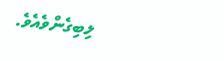ލިބިގެންވެއެވެ.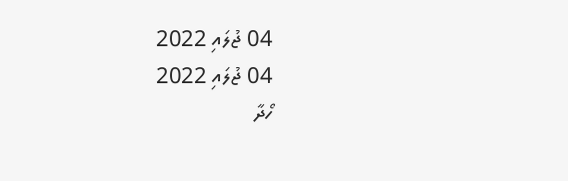04 ޖުލައި 2022
04 ޖުލައި 2022
ހޯދާ